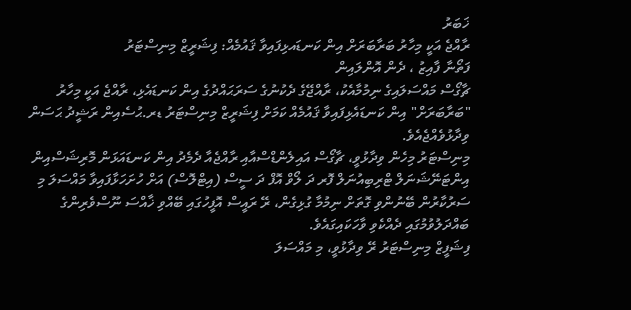ޚަބަރު
ރާއްޖެ އަކީ މިހާރު ބަރާބަރަށް އިން ކަނޑައޅިފައިވާ ޤައުމެއް: ފިޝަރީޒް މިނިސްޓަރު
ފަތޯނާ ފާއިޒު ، ދެން އޮންލައިން
ޗާގޯސް މައްސަލައިގެ ނިމުމާއެކު، ރާއްޖޭގެ ދެކުނުގެ ސަރަޙައްދުގެ އިން ކަނޑައެޅި، ރާއްޖެ އަކީ މިހާރު "ބަރާބަރަށް" އިން ކަނޑައެޅިފައިވާ ޤައުމެއް ކަމަށް ފިޝަރީޒް މިނިސްޓަރު ޑރ.ޙުސެއިން ރަޝީދު ޙަސަން ވިދާޅުވެއްޖެއެވެ.
މިނިސްޓަރު މިހެން ވިދާޅުވީ، ޗާގޯސް އައިލެންޑްސްއާއި ރާއްޖެއާ ދެމެދު އިން ކަނޑައަޅަން މޮރިޝަސްއިން އިންޓަނޭޝަނަލް ޓްރިބިއުނަލް ފޮރ ދަ ލޯވް އޮފް ދަ ސީސް (އިޓްލޮސް) އަށް ހުށަހަޅާފައިވާ މައްސަލަ މި ސަރުކާރުން ބޭނުންވި ގޮތަށް ނިމުމާ ގުޅިގެން، ރޭ ރައީސް އޮފީހުގައި ބޭއްވި ޚާއްސަ ނޫސްވެރިންގެ ބައްދަލުވުމުގައި ދެއްކެވި ވާހަކައިގައެވެ.
ފިޝަފީޒް މިނިސްޓަރު ރޭ ވިދާޅުވީ، މި މައްސަލަ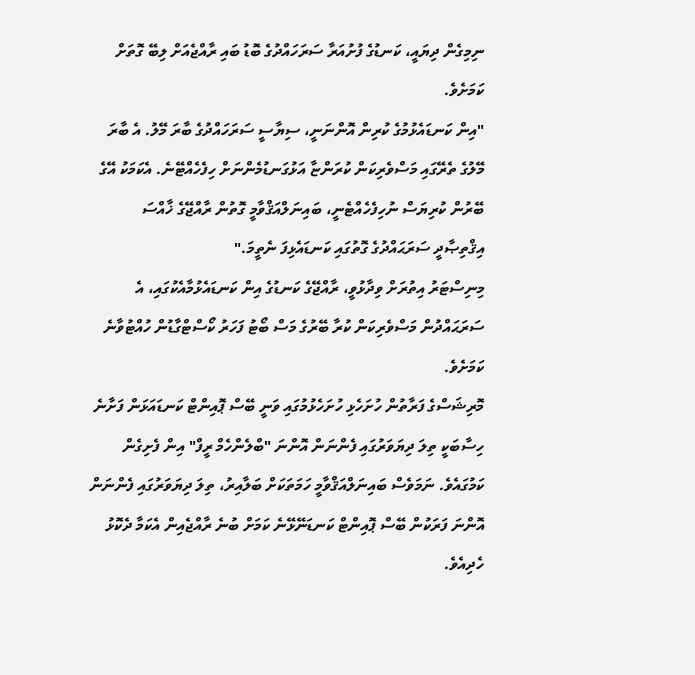ނިމިގެން ދިޔައީ، ކަނޑުގެ ފުށުއަރާ ސަރަހައްދުގެ ބޮޑު ބައި ރާއްޖެއަށް ލިބޭ ގޮތަށް ކަމަށެވެ.
"އިން ކަނޑައެޅުމުގެ ކުރިން އޮންނަނީ، ސިޔާސީ ސަރަހައްދުގެ ބާރަ މޭލު. އެ ބާރަ މޭލުގެ ތެރޭގައި މަސްވެރިކަން ކުރަންޏާ އަޅުގަނޑުމެންނަށް ހިފެހެއްޓޭނެ. އެކަމަކު އޭގެ ބޭރުން ކުރިޔަސް ނުހިފެހެއްޓެނީ، ބައިނަލްއަޤްވާމީ ގޮތުން ރާއްޖޭގެ ޚާއްސަ އިޤްތިޞާދީ ސަރަޙައްދުގެ ގޮތުގައި ކަނޑައެޅިފަ ނެތީމަ."
މިނިސްޓަރު އިތުރަށް ވިދާޅުވީ، ރާއްޖޭގެ ކަނޑުގެ އިން ކަނޑައެޅުމާއެކުގައި، އެ ސަރަޙައްދުން މަސްވެރިކަން ކުރާ ބޭރުގެ މަސް ބޯޓު ފަހަރު ކޯސްޓްގާޑުން ހުއްޓުވާނެ ކަމަށެވެ.
މޮރިޝަސްގެ ފަރާތުން ހުށަހެޅި ހުށަހެޅުމުގައި ވަނީ ބޭސް ޕޮއިންޓް ކަނޑައަޅަން ފަށާނެ ހިސާބަކީ ތިލަ ދިޔަވަރުގައި ފެންނަން އޮންނަ "ބްލެންހެމް ރީފް" އިން ފެށިގެން ކަމުގައެވެ. ނަމަވެސް ބައިނަލްއަޤްވާމީ ހަމަތަކަށް ބަލާއިރު، ތިލަ ދިޔަވަރުގައި ފެންނަން އޮންނަ ފަރަކުން ބޭސް ޕޮއިންޓް ކަނޑަނޭޅޭނެ ކަމަށް ބުނެ ރާއްޖެއިން އެކަމާ ދެކޮޅު ހެދިއެވެ.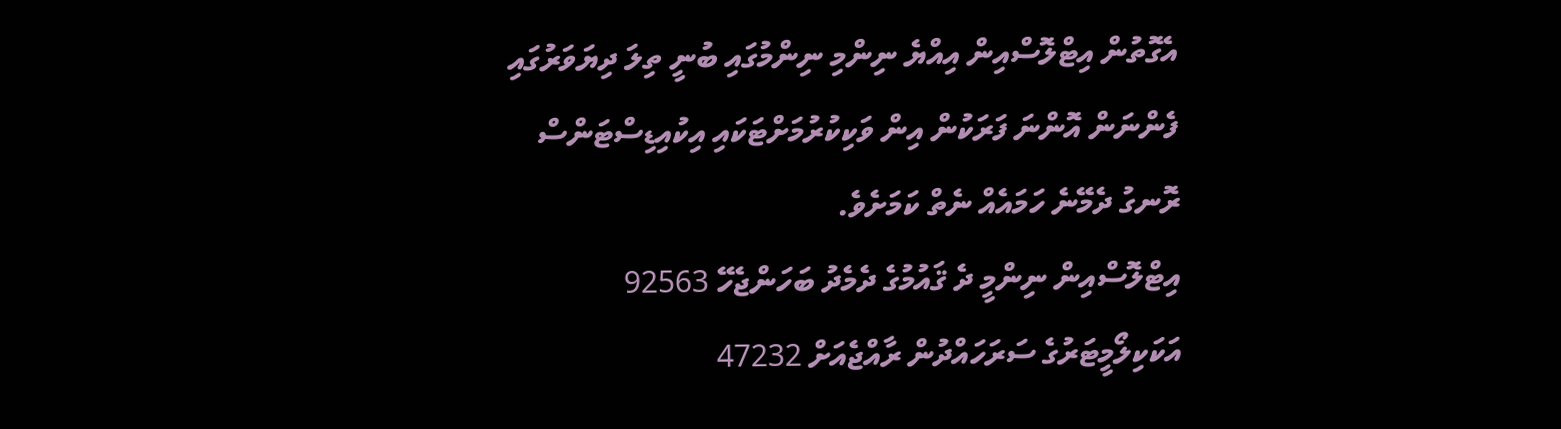އެގޮތުން އިޓްލޮސްއިން އިއްޔެ ނިންމި ނިންމުގައި ބުނީ ތިލަ ދިޔަވަރުގައި ފެންނަން އޮންނަ ފަރަކުން އިން ވަކިކުރުމަށްޓަކައި އިކުއިޑިސްޓަންސް ރޮނގު ދެމޭނެ ހަމައެއް ނެތް ކަމަށެވެ.
އިޓްލޮސްއިން ނިންމީ ދެ ޤައުމުގެ ދެމެދު ބަހަންޖެހޭ 92563 އަކަކިލޯމީޓަރުގެ ސަރަހައްދުން ރާއްޖެއަށް 47232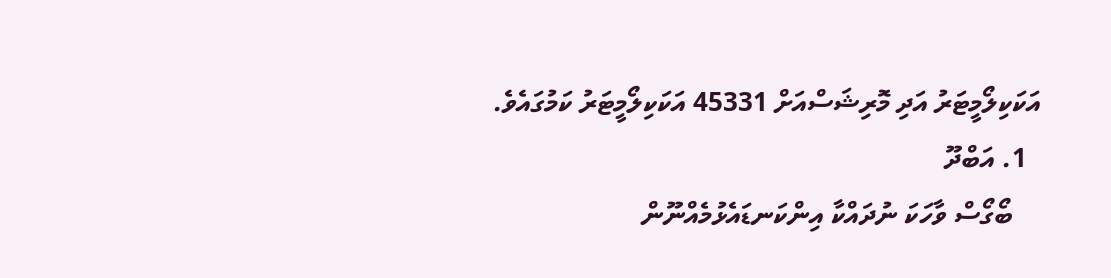އަކަކިލޯމީޓަރު އަދި މޮރިޝަސްއަށް 45331 އަކަކިލޯމީޓަރު ކަމުގައެވެ.
  1. އަބްދޫ
    ބޯގޯސް ވާހަކަ ނުދައްކާ އިންކަނޑައެޅުމެއްނޫން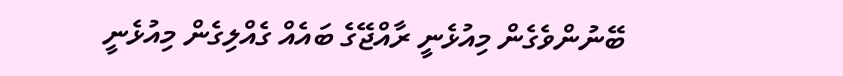ބޭނުންވެގެން މިއުޅެނީ ރާއްޖޭގެ ބައެއް ގެއްލިގެން މިއުޅެނީ